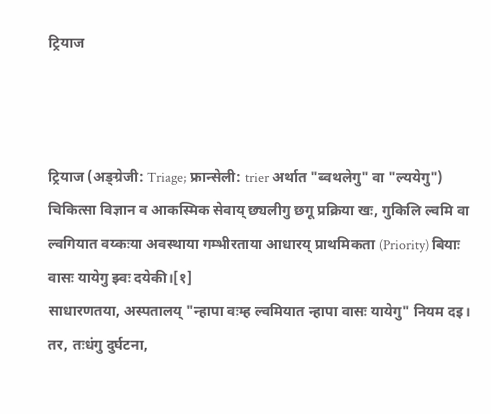ट्रियाज



ट्रियाज (अङ्ग्रेजी: Triage; फ्रान्सेली: trier अर्थात "ब्वथलेगु" वा "ल्ययेगु") चिकित्सा विज्ञान व आकस्मिक सेवाय् छ्यलीगु छगू प्रक्रिया खः, गुकिलि ल्वमि वा ल्वगियात वय्कःया अवस्थाया गम्भीरताया आधारय् प्राथमिकता (Priority) बियाः वासः यायेगु झ्वः दयेकी।[१]
साधारणतया, अस्पतालय् "न्हापा वःम्ह ल्वमियात न्हापा वासः यायेगु" नियम दइ। तर, तःधंगु दुर्घटना,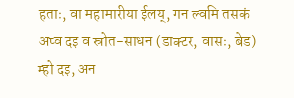हताः, वा महामारीया ईलय्, गन ल्वमि तसकं अप्व दइ व स्रोत-साधन (डाक्टर, वासः, बेड) म्हो दइ, अन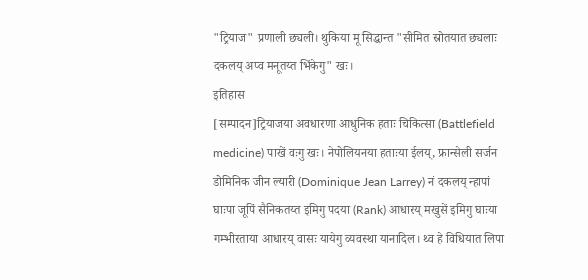"ट्रियाज" प्रणाली छ्यली। थुकिया मू सिद्धान्त "सीमित स्रोतयात छ्यलाः दकलय् अप्व मनूतय्त भिंकेगु" खः।
इतिहास
[सम्पादन]ट्रियाजया अवधारणा आधुनिक हताः चिकित्सा (Battlefield medicine) पाखें वःगु खः। नेपोलियनया हताःया ईलय्, फ्रान्सेली सर्जन डोमिनिक जीन ल्यारी (Dominique Jean Larrey) नं दकलय् न्हापां घाःपा जूपिं सैनिकतय्त इमिगु पदया (Rank) आधारय् मखुसें इमिगु घाःया गम्भीरताया आधारय् वासः यायेगु व्यवस्था यानादिल। थ्व हे विधियात लिपा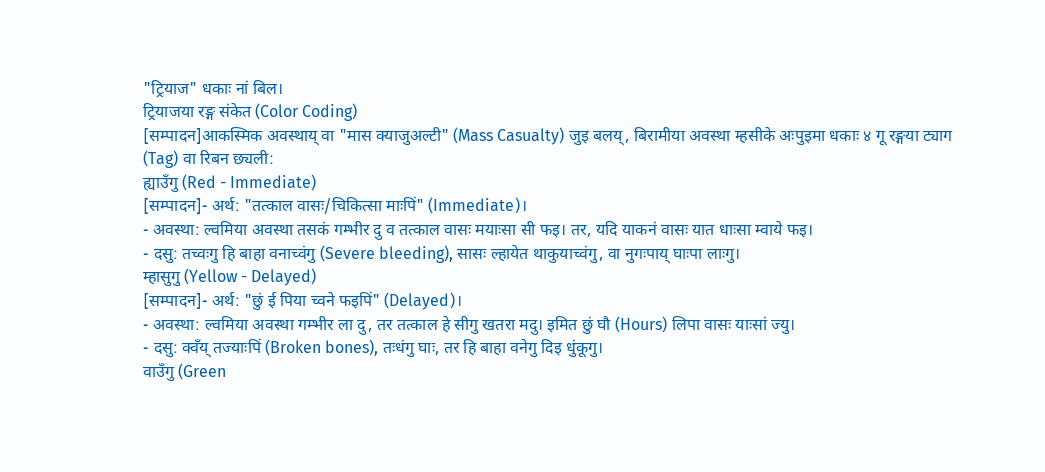"ट्रियाज" धकाः नां बिल।
ट्रियाजया रङ्ग संकेत (Color Coding)
[सम्पादन]आकस्मिक अवस्थाय् वा "मास क्याजुअल्टी" (Mass Casualty) जुइ बलय्, बिरामीया अवस्था म्हसीके अःपुइमा धकाः ४ गू रङ्गया ट्याग (Tag) वा रिबन छ्यली:
ह्याउँगु (Red - Immediate)
[सम्पादन]- अर्थ: "तत्काल वासः/चिकित्सा माःपिं" (Immediate)।
- अवस्था: ल्वमिया अवस्था तसकं गम्भीर दु व तत्काल वासः मयाःसा सी फइ। तर, यदि याकनं वासः यात धाःसा म्वाये फइ।
- दसु: तच्वःगु हि बाहा वनाच्वंगु (Severe bleeding), सासः ल्हायेत थाकुयाच्वंगु, वा नुगःपाय् घाःपा लाःगु।
म्हासुगु (Yellow - Delayed)
[सम्पादन]- अर्थ: "छुं ई पिया च्वने फइपिं" (Delayed)।
- अवस्था: ल्वमिया अवस्था गम्भीर ला दु, तर तत्काल हे सीगु खतरा मदु। इमित छुं घौ (Hours) लिपा वासः याःसां ज्यु।
- दसु: क्वँय् तज्याःपिं (Broken bones), तःधंगु घाः, तर हि बाहा वनेगु दिइ धुंकूगु।
वाउँगु (Green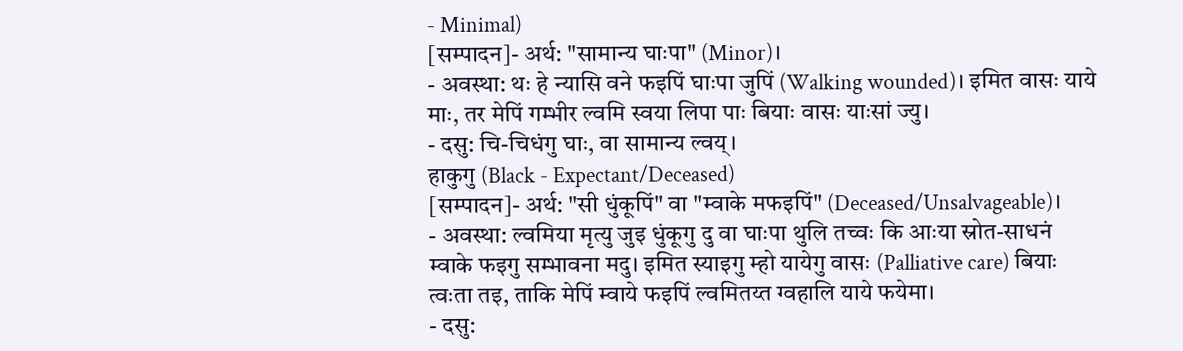- Minimal)
[सम्पादन]- अर्थ: "सामान्य घाःपा" (Minor)।
- अवस्था: थः हे न्यासि वने फइपिं घाःपा जुपिं (Walking wounded)। इमित वासः याये माः, तर मेपिं गम्भीर ल्वमि स्वया लिपा पाः बियाः वासः याःसां ज्यु।
- दसु: चि-चिधंगु घाः, वा सामान्य ल्वय्।
हाकुगु (Black - Expectant/Deceased)
[सम्पादन]- अर्थ: "सी धुंकूपिं" वा "म्वाके मफइपिं" (Deceased/Unsalvageable)।
- अवस्था: ल्वमिया मृत्यु जुइ धुंकूगु दु वा घाःपा थुलि तच्वः कि आःया स्रोत-साधनं म्वाके फइगु सम्भावना मदु। इमित स्याइगु म्हो यायेगु वासः (Palliative care) बियाः त्वःता तइ, ताकि मेपिं म्वाये फइपिं ल्वमितय्त ग्वहालि याये फयेमा।
- दसु: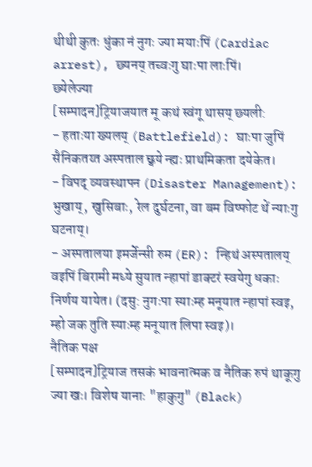थीथी कुतः धुंका नं नुगः ज्या मयाःपिं (Cardiac arrest), छ्यनय् तच्वःगु घाःपा लाःपिं।
छ्येलेज्या
[सम्पादन]ट्रियाजयात मू कथं स्वंगू थासय् छ्यली:
- हताःया ख्यलय् (Battlefield): घाःपा जुपिं सैनिकतय्त अस्पताल छ्वये न्ह्यः प्राथमिकता दयेकेत।
- विपद् व्यवस्थापन (Disaster Management): भुखाय्, खुसिबाः, रेल दुर्घटना, वा बम विष्फोट थें न्याःगु घटनाय्।
- अस्पतालया इमर्जेन्सी रुम (ER): न्हिथं अस्पतालय् वइपिं बिरामी मध्ये सुयात न्हापां डाक्टरं स्वयेगु धकाः निर्णय यायेत। (दसु: नुगःपा स्याःम्ह मनूयात न्हापां स्वइ, म्हो जक तुति स्याःम्ह मनूयात लिपा स्वइ)।
नैतिक पक्ष
[सम्पादन]ट्रियाज तसकं भावनात्मक व नैतिक रुपं थाकूगु ज्या खः। विशेष यानाः "हाकुगु" (Black)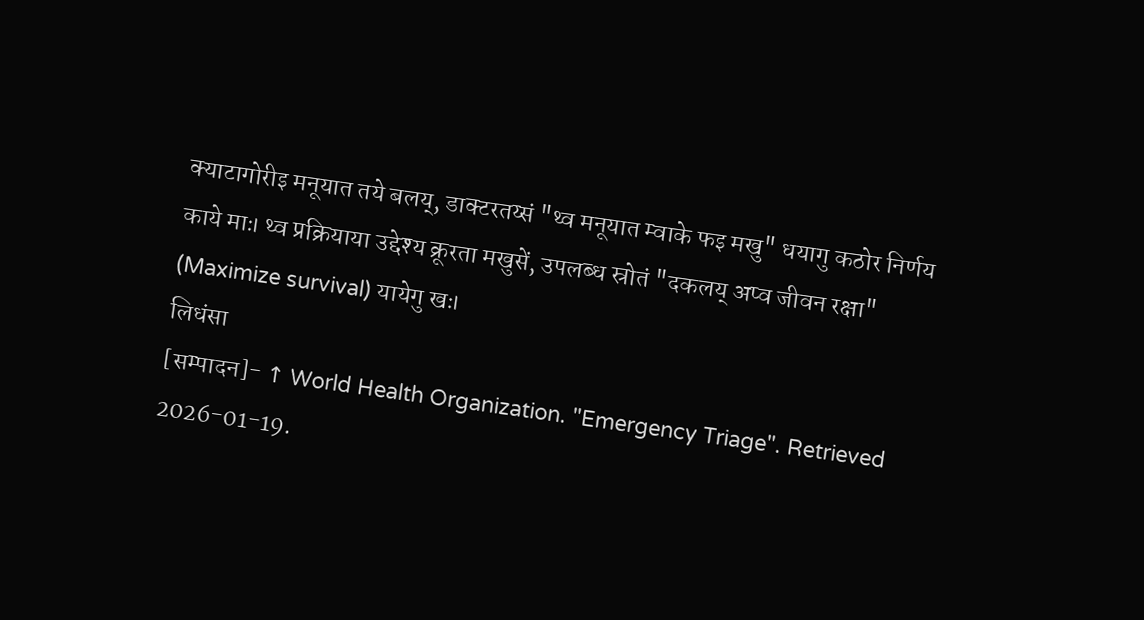क्याटागोरीइ मनूयात तये बलय्, डाक्टरतय्सं "थ्व मनूयात म्वाके फइ मखु" धयागु कठोर निर्णय काये माः। थ्व प्रक्रियाया उद्देश्य क्रूरता मखुसें, उपलब्ध स्रोतं "दकलय् अप्व जीवन रक्षा" (Maximize survival) यायेगु खः।
लिधंसा
[सम्पादन]- ↑ World Health Organization. "Emergency Triage". Retrieved 2026-01-19.